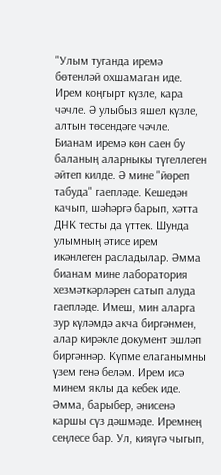"Улым туганда иремә бөтенләй охшамаган иде. Ирем коңгырт күзле, кара чәчле. Ә улыбыз яшел күзле, алтын төсендәге чәчле. Бианам иремә көн саен бу баланың аларныкы түгеллеген әйтеп килде. Ә мине "йөреп табуда" гаепләде. Кешедән качып, шәһәргә барып, хәтта ДНК тесты да үттек. Шунда улымның әтисе ирем икәнлеген расладылар. Әмма бианам мине лаборатория хезмәткәрләрен сатып алуда гаепләде. Имеш, мин аларга зур күләмдә акча биргәнмен, алар кирәкле документ эшләп биргәннәр. Күпме елаганымны үзем генә беләм. Ирем исә минем яклы да кебек иде. Әмма, барыбер, әнисенә каршы сүз дәшмәде. Иремнең сеңлесе бар. Ул, кияүгә чыгып,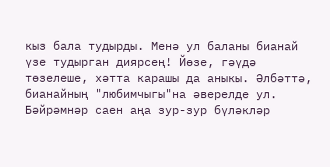кыз бала тудырды. Менә ул баланы бианай үзе тудырган диярсең! Йөзе, гәүдә төзелеше, хәтта карашы да аныкы. Әлбәттә, бианайның "любимчыгы"на әверелде ул. Бәйрәмнәр саен аңа зур-зур бүләкләр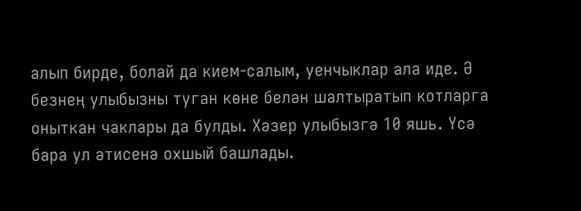алып бирде, болай да кием-салым, уенчыклар ала иде. Ә безнең улыбызны туган көне белән шалтыратып котларга оныткан чаклары да булды. Хәзер улыбызгә 10 яшь. Үсә бара ул әтисенә охшый башлады.